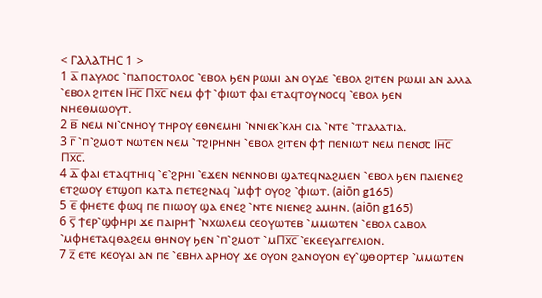< ⲄⲀⲖⲀⲦⲎⲤ 1 >
1 ⲁ̅ ⲡⲁⲩⲗⲟⲥ ⳿ⲡⲁⲡⲟⲥⲧⲟⲗⲟⲥ ⳿ⲉⲃⲟⲗ ϧⲉⲛ ⲣⲱⲙⲓ ⲁⲛ ⲟⲩⲇⲉ ⳿ⲉⲃⲟⲗ ϩⲓⲧⲉⲛ ⲣⲱⲙⲓ ⲁⲛ ⲁⲗⲗⲁ ⳿ⲉⲃⲟⲗ ϩⲓⲧⲉⲛ Ⲓⲏ̅ⲥ̅ Ⲡⲭ̅ⲥ̅ ⲛⲉⲙ ⲫϯ ⳿ⲫⲓⲱⲧ ⲫⲁⲓ ⲉⲧⲁϥⲧⲟⲩⲛⲟⲥϥ ⳿ⲉⲃⲟⲗ ϧⲉⲛ ⲛⲏⲉⲑⲙⲱⲟⲩⲧ.
2 ⲃ̅ ⲛⲉⲙ ⲛⲓ⳿ⲥⲛⲏⲟⲩ ⲧⲏⲣⲟⲩ ⲉⲑⲛⲉⲙⲏⲓ ⳿ⲛⲛⲓⲉⲕ⳿ⲕⲗⲏ ⲥⲓⲁ ⳿ⲛⲧⲉ ⳿ⲧⲅⲁⲗⲁⲧⲓⲁ.
3 ⲅ̅ ⳿ⲡ⳿ϩⲙⲟⲧ ⲛⲱⲧⲉⲛ ⲛⲉⲙ ⳿ⲧϩⲓⲣⲏⲛⲏ ⳿ⲉⲃⲟⲗ ϩⲓⲧⲉⲛ ⲫϯ ⲡⲉⲛⲓⲱⲧ ⲛⲉⲙ ⲡⲉⲛ⳪ Ⲓⲏ̅ⲥ̅ Ⲡⲭ̅ⲥ̅.
4 ⲇ̅ ⲫⲁⲓ ⲉⲧⲁϥⲧⲏⲓϥ ⳿ⲉ⳿ϩⲣⲏⲓ ⳿ⲉϫⲉⲛ ⲛⲉⲛⲛⲟⲃⲓ ϣⲁⲧⲉϥⲛⲁϩⲙⲉⲛ ⳿ⲉⲃⲟⲗ ϧⲉⲛ ⲡⲁⲓⲉⲛⲉϩ ⲉⲧϩⲱⲟⲩ ⲉⲧϣⲟⲡ ⲕⲁⲧⲁ ⲡⲉⲧⲉϩⲛⲁϥ ⳿ⲙⲫϯ ⲟⲩⲟϩ ⳿ⲫⲓⲱⲧ. (aiōn g165)
5 ⲉ̅ ⲫⲏⲉⲧⲉ ⲫⲱϥ ⲡⲉ ⲡⲓⲱⲟⲩ ϣⲁ ⲉⲛⲉϩ ⳿ⲛⲧⲉ ⲛⲓⲉⲛⲉϩ ⲁⲙⲏⲛ. (aiōn g165)
6 ⲋ̅ ϯⲉⲣ⳿ϣⲫⲏⲣⲓ ϫⲉ ⲡⲁⲓⲣⲏϯ ⳿ⲛⲭⲱⲗⲉⲙ ⲥⲉⲟⲩⲱⲧⲉⲃ ⳿ⲙⲙⲱⲧⲉⲛ ⳿ⲉⲃⲟⲗ ⲥⲁⲃⲟⲗ ⳿ⲙⲫⲏⲉⲧⲁϥⲑⲁϩⲉⲙ ⲑⲏⲛⲟⲩ ϧⲉⲛ ⳿ⲡ⳿ϩⲙⲟⲧ ⳿ⲙⲠⲭ̅ⲥ̅ ⳿ⲉⲕⲉⲉⲩⲁⲅⲅⲉⲗⲓⲟⲛ.
7 ⲍ̅ ⲉⲧⲉ ⲕⲉⲟⲩⲁⲓ ⲁⲛ ⲡⲉ ⳿ⲉⲃⲏⲗ ⲁⲣⲏⲟⲩ ϫⲉ ⲟⲩⲟⲛ ϩⲁⲛⲟⲩⲟⲛ ⲉⲩ⳿ϣⲑⲟⲣⲧⲉⲣ ⳿ⲙⲙⲱⲧⲉⲛ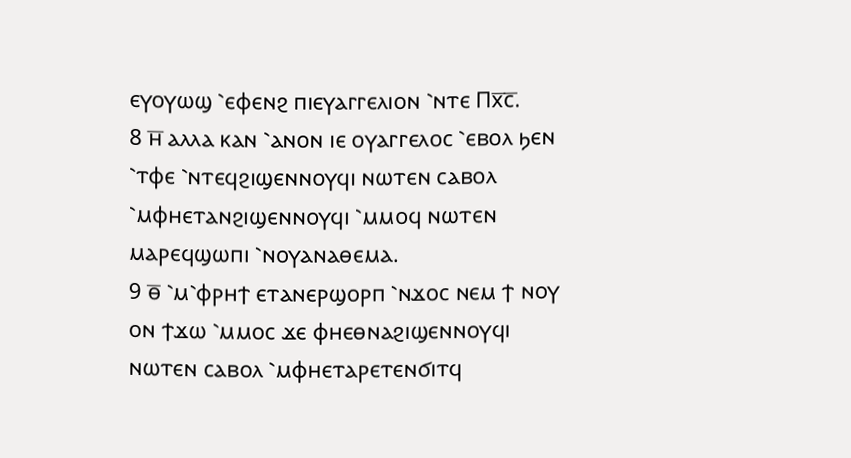ⲉⲩⲟⲩⲱϣ ⳿ⲉⲫⲉⲛϩ ⲡⲓⲉⲩⲁⲅⲅⲉⲗⲓⲟⲛ ⳿ⲛⲧⲉ Ⲡⲭ̅ⲥ̅.
8 ⲏ̅ ⲁⲗⲗⲁ ⲕⲁⲛ ⳿ⲁⲛⲟⲛ ⲓⲉ ⲟⲩⲁⲅⲅⲉⲗⲟⲥ ⳿ⲉⲃⲟⲗ ϧⲉⲛ ⳿ⲧⲫⲉ ⳿ⲛⲧⲉϥϩⲓϣⲉⲛⲛⲟⲩϥⲓ ⲛⲱⲧⲉⲛ ⲥⲁⲃⲟⲗ ⳿ⲙⲫⲏⲉⲧⲁⲛϩⲓϣⲉⲛⲛⲟⲩϥⲓ ⳿ⲙⲙⲟϥ ⲛⲱⲧⲉⲛ ⲙⲁⲣⲉϥϣⲱⲡⲓ ⳿ⲛⲟⲩⲁⲛⲁⲑⲉⲙⲁ.
9 ⲑ̅ ⳿ⲙ⳿ⲫⲣⲏϯ ⲉⲧⲁⲛⲉⲣϣⲟⲣⲡ ⳿ⲛϫⲟⲥ ⲛⲉⲙ ϯ ⲛⲟⲩ ⲟⲛ ϯϫⲱ ⳿ⲙⲙⲟⲥ ϫⲉ ⲫⲏⲉⲑⲛⲁϩⲓϣⲉⲛⲛⲟⲩϥⲓ ⲛⲱⲧⲉⲛ ⲥⲁⲃⲟⲗ ⳿ⲙⲫⲏⲉⲧⲁⲣⲉⲧⲉⲛϭⲓⲧϥ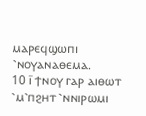ⲙⲁⲣⲉϥϣⲱⲡⲓ ⳿ⲛⲟⲩⲁⲛⲁⲑⲉⲙⲁ.
10 ⲓ̅ ϯⲛⲟⲩ ⲅⲁⲣ ⲁⲓⲑⲱⲧ ⳿ⲙ⳿ⲡϩⲏⲧ ⳿ⲛⲛⲓⲣⲱⲙⲓ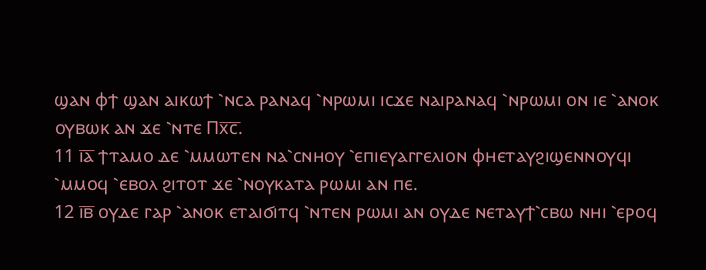ϣⲁⲛ ⲫϯ ϣⲁⲛ ⲁⲓⲕⲱϯ ⳿ⲛⲥⲁ ⲣⲁⲛⲁϥ ⳿ⲛⲣⲱⲙⲓ ⲓⲥϫⲉ ⲛⲁⲓⲣⲁⲛⲁϥ ⳿ⲛⲣⲱⲙⲓ ⲟⲛ ⲓⲉ ⳿ⲁⲛⲟⲕ ⲟⲩⲃⲱⲕ ⲁⲛ ϫⲉ ⳿ⲛⲧⲉ Ⲡⲭ̅ⲥ̅.
11 ⲓ̅ⲁ̅ ϯⲧⲁⲙⲟ ⲇⲉ ⳿ⲙⲙⲱⲧⲉⲛ ⲛⲁ⳿ⲥⲛⲏⲟⲩ ⳿ⲉⲡⲓⲉⲩⲁⲅⲅⲉⲗⲓⲟⲛ ⲫⲏⲉⲧⲁⲩϩⲓϣⲉⲛⲛⲟⲩϥⲓ ⳿ⲙⲙⲟϥ ⳿ⲉⲃⲟⲗ ϩⲓⲧⲟⲧ ϫⲉ ⳿ⲛⲟⲩⲕⲁⲧⲁ ⲣⲱⲙⲓ ⲁⲛ ⲡⲉ.
12 ⲓ̅ⲃ̅ ⲟⲩⲇⲉ ⲅⲁⲣ ⳿ⲁⲛⲟⲕ ⲉⲧⲁⲓϭⲓⲧϥ ⳿ⲛⲧⲉⲛ ⲣⲱⲙⲓ ⲁⲛ ⲟⲩⲇⲉ ⲛⲉⲧⲁⲩϯ⳿ⲥⲃⲱ ⲛⲏⲓ ⳿ⲉⲣⲟϥ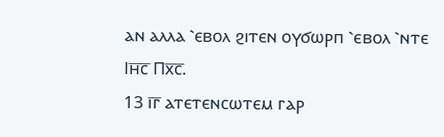ⲁⲛ ⲁⲗⲗⲁ ⳿ⲉⲃⲟⲗ ϩⲓⲧⲉⲛ ⲟⲩϭⲱⲣⲡ ⳿ⲉⲃⲟⲗ ⳿ⲛⲧⲉ Ⲓⲏ̅ⲥ̅ Ⲡⲭ̅ⲥ̅.
13 ⲓ̅ⲅ̅ ⲁⲧⲉⲧⲉⲛⲥⲱⲧⲉⲙ ⲅⲁⲣ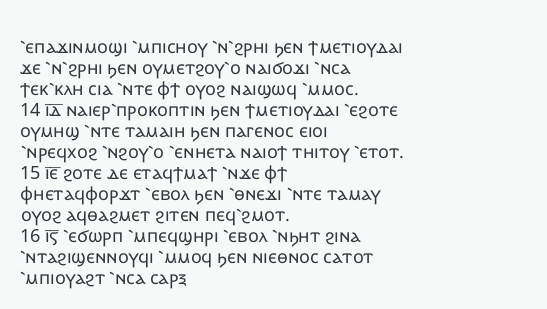⳿ⲉⲡⲁϫⲓⲛⲙⲟϣⲓ ⳿ⲙⲡⲓⲥⲏⲟⲩ ⳿ⲛ⳿ϩⲣⲏⲓ ϧⲉⲛ ϯⲙⲉⲧⲓⲟⲩⲇⲁⲓ ϫⲉ ⳿ⲛ⳿ϩⲣⲏⲓ ϧⲉⲛ ⲟⲩⲙⲉⲧϩⲟⲩ⳿ⲟ ⲛⲁⲓϭⲟϫⲓ ⳿ⲛⲥⲁ ϯⲉⲕ⳿ⲕⲗⲏ ⲥⲓⲁ ⳿ⲛⲧⲉ ⲫϯ ⲟⲩⲟϩ ⲛⲁⲓϣⲱϥ ⳿ⲙⲙⲟⲥ.
14 ⲓ̅ⲇ̅ ⲛⲁⲓⲉⲣ⳿ⲡⲣⲟⲕⲟⲡⲧⲓⲛ ϧⲉⲛ ϯⲙⲉⲧⲓⲟⲩⲇⲁⲓ ⳿ⲉϩⲟⲧⲉ ⲟⲩⲙⲏϣ ⳿ⲛⲧⲉ ⲧⲁⲙⲁⲓⲏ ϧⲉⲛ ⲡⲁⲅⲉⲛⲟⲥ ⲉⲓⲟⲓ ⳿ⲛⲣⲉϥⲭⲟϩ ⳿ⲛϩⲟⲩ⳿ⲟ ⳿ⲉⲛⲏⲉⲧⲁ ⲛⲁⲓⲟϯ ⲧⲏⲓⲧⲟⲩ ⳿ⲉⲧⲟⲧ.
15 ⲓ̅ⲉ̅ ϩⲟⲧⲉ ⲇⲉ ⲉⲧⲁϥϯⲙⲁϯ ⳿ⲛϫⲉ ⲫϯ ⲫⲏⲉⲧⲁϥⲫⲟⲣϫⲧ ⳿ⲉⲃⲟⲗ ϧⲉⲛ ⳿ⲑⲛⲉϫⲓ ⳿ⲛⲧⲉ ⲧⲁⲙⲁⲩ ⲟⲩⲟϩ ⲁϥⲑⲁϩⲙⲉⲧ ϩⲓⲧⲉⲛ ⲡⲉϥ⳿ϩⲙⲟⲧ.
16 ⲓ̅ⲋ̅ ⳿ⲉϭⲱⲣⲡ ⳿ⲙⲡⲉϥϣⲏⲣⲓ ⳿ⲉⲃⲟⲗ ⳿ⲛϧⲏⲧ ϩⲓⲛⲁ ⳿ⲛⲧⲁϩⲓϣⲉⲛⲛⲟⲩϥⲓ ⳿ⲙⲙⲟϥ ϧⲉⲛ ⲛⲓⲉⲑⲛⲟⲥ ⲥⲁⲧⲟⲧ ⳿ⲙⲡⲓⲟⲩⲁϩⲧ ⳿ⲛⲥⲁ ⲥⲁⲣⲝ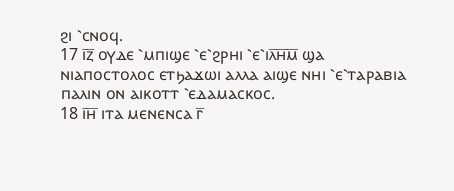ϩⲓ ⳿ⲥⲛⲟϥ.
17 ⲓ̅ⲍ̅ ⲟⲩⲇⲉ ⳿ⲙⲡⲓϣⲉ ⳿ⲉ⳿ϩⲣⲏⲓ ⳿ⲉ⳿ⲓⲗ̅ⲏ̅ⲙ̅ ϣⲁ ⲛⲓⲁⲡⲟⲥⲧⲟⲗⲟⲥ ⲉⲧϧⲁϫⲱⲓ ⲁⲗⲗⲁ ⲁⲓϣⲉ ⲛⲏⲓ ⳿ⲉ⳿ⲧⲁⲣⲁⲃⲓⲁ ⲡⲁⲗⲓⲛ ⲟⲛ ⲁⲓⲕⲟⲧⲧ ⳿ⲉⲇⲁⲙⲁⲥⲕⲟⲥ.
18 ⲓ̅ⲏ̅ ⲓⲧⲁ ⲙⲉⲛⲉⲛⲥⲁ ⲅ̅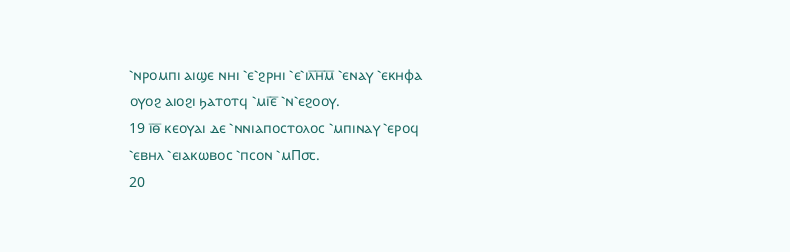⳿ⲛⲣⲟⲙⲡⲓ ⲁⲓϣⲉ ⲛⲏⲓ ⳿ⲉ⳿ϩⲣⲏⲓ ⳿ⲉ⳿ⲓⲗ̅ⲏ̅ⲙ̅ ⳿ⲉⲛⲁⲩ ⳿ⲉⲕⲏⲫⲁ ⲟⲩⲟϩ ⲁⲓⲟϩⲓ ϧⲁⲧⲟⲧϥ ⳿ⲙⲓ̅ⲉ̅ ⳿ⲛ⳿ⲉϩⲟⲟⲩ.
19 ⲓ̅ⲑ̅ ⲕⲉⲟⲩⲁⲓ ⲇⲉ ⳿ⲛⲛⲓⲁⲡⲟⲥⲧⲟⲗⲟⲥ ⳿ⲙⲡⲓⲛⲁⲩ ⳿ⲉⲣⲟϥ ⳿ⲉⲃⲏⲗ ⳿ⲉⲓⲁⲕⲱⲃⲟⲥ ⳿ⲡⲥⲟⲛ ⳿ⲙⲠ⳪.
20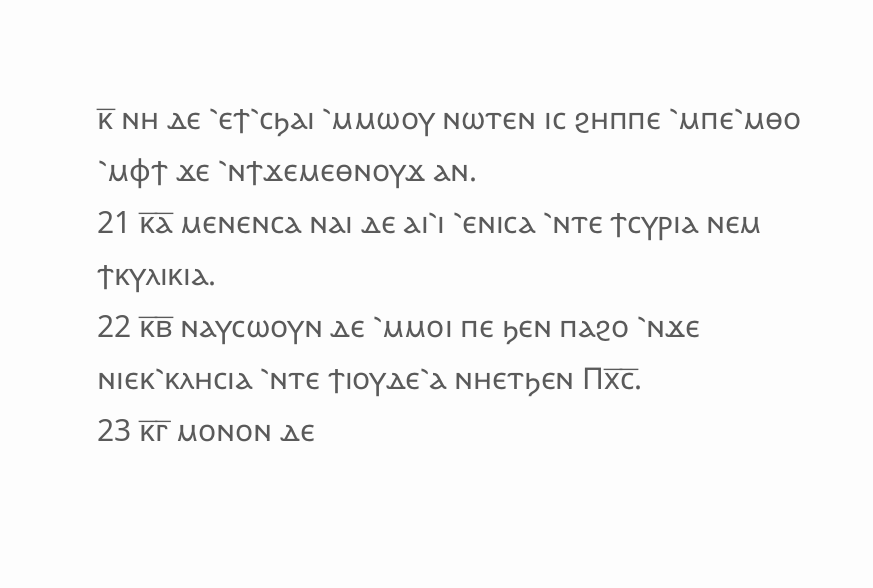ⲕ̅ ⲛⲏ ⲇⲉ ⳿ⲉϯ⳿ⲥϧⲁⲓ ⳿ⲙⲙⲱⲟⲩ ⲛⲱⲧⲉⲛ ⲓⲥ ϩⲏⲡⲡⲉ ⳿ⲙⲡⲉ⳿ⲙⲑⲟ ⳿ⲙⲫϯ ϫⲉ ⳿ⲛϯϫⲉⲙⲉⲑⲛⲟⲩϫ ⲁⲛ.
21 ⲕ̅ⲁ̅ ⲙⲉⲛⲉⲛⲥⲁ ⲛⲁⲓ ⲇⲉ ⲁⲓ⳿ⲓ ⳿ⲉⲛⲓⲥⲁ ⳿ⲛⲧⲉ ϯⲥⲩⲣⲓⲁ ⲛⲉⲙ ϯⲕⲩⲗⲓⲕⲓⲁ.
22 ⲕ̅ⲃ̅ ⲛⲁⲩⲥⲱⲟⲩⲛ ⲇⲉ ⳿ⲙⲙⲟⲓ ⲡⲉ ϧⲉⲛ ⲡⲁϩⲟ ⳿ⲛϫⲉ ⲛⲓⲉⲕ⳿ⲕⲗⲏⲥⲓⲁ ⳿ⲛⲧⲉ ϯⲓⲟⲩⲇⲉ⳿ⲁ ⲛⲏⲉⲧϧⲉⲛ Ⲡⲭ̅ⲥ̅.
23 ⲕ̅ⲅ̅ ⲙⲟⲛⲟⲛ ⲇⲉ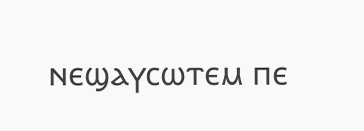ⲛⲉϣⲁⲩⲥⲱⲧⲉⲙ ⲡⲉ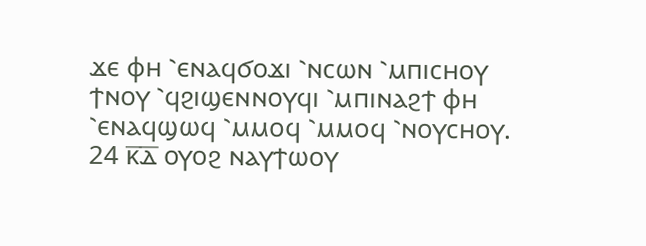ϫⲉ ⲫⲏ ⳿ⲉⲛⲁϥϭⲟϫⲓ ⳿ⲛⲥⲱⲛ ⳿ⲙⲡⲓⲥⲏⲟⲩ ϯⲛⲟⲩ ⳿ϥϩⲓϣⲉⲛⲛⲟⲩϥⲓ ⳿ⲙⲡⲓⲛⲁϩϯ ⲫⲏ ⳿ⲉⲛⲁϥϣⲱϥ ⳿ⲙⲙⲟϥ ⳿ⲙⲙⲟϥ ⳿ⲛⲟⲩⲥⲏⲟⲩ.
24 ⲕ̅ⲇ̅ ⲟⲩⲟϩ ⲛⲁⲩϯⲱⲟⲩ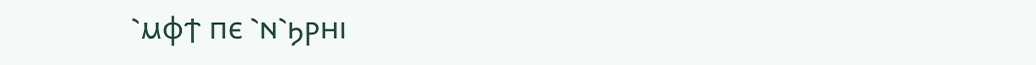⳿ⲙⲫϯ ⲡⲉ ⳿ⲛ⳿ϧⲣⲏⲓ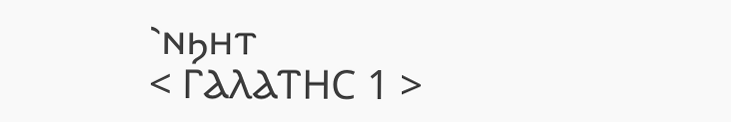⳿ⲛϧⲏⲧ
< ⲄⲀⲖⲀⲦⲎⲤ 1 >